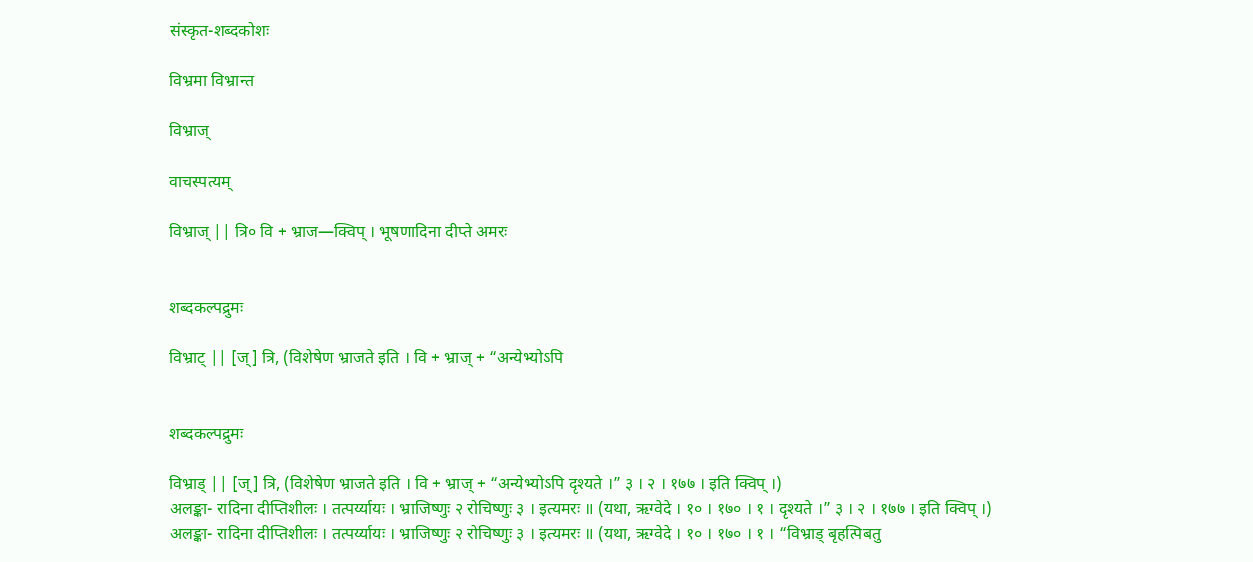संस्कृत-शब्दकोशः

विभ्रमा विभ्रान्त

विभ्राज्

वाचस्पत्यम्

विभ्राज् || त्रि० वि + भ्राज—क्विप् । भूषणादिना दीप्ते अमरः


शब्दकल्पद्रुमः

विभ्राट् || [ज्] त्रि, (विशेषेण भ्राजते इति । वि + भ्राज् + “अन्येभ्योऽपि


शब्दकल्पद्रुमः

विभ्राड् || [ज्] त्रि, (विशेषेण भ्राजते इति । वि + भ्राज् + “अन्येभ्योऽपि दृश्यते ।” ३ । २ । १७७ । इति क्विप् ।)
अलङ्का- रादिना दीप्तिशीलः । तत्पर्य्यायः । भ्राजिष्णुः २ रोचिष्णुः ३ । इत्यमरः ॥ (यथा, ऋग्वेदे । १० । १७० । १ । दृश्यते ।” ३ । २ । १७७ । इति क्विप् ।)
अलङ्का- रादिना दीप्तिशीलः । तत्पर्य्यायः । भ्राजिष्णुः २ रोचिष्णुः ३ । इत्यमरः ॥ (यथा, ऋग्वेदे । १० । १७० । १ । “विभ्राड् बृहत्पिबतु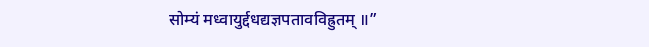सोम्यं मध्वायुर्द्दधद्यज्ञपतावविह्रुतम् ॥”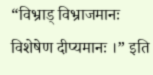“विभ्राड् विभ्राजमानः विशेषेण दीप्यमानः ।” इति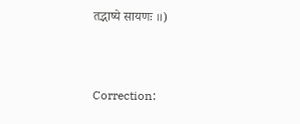तद्भाष्ये सायणः ॥)



Correction: